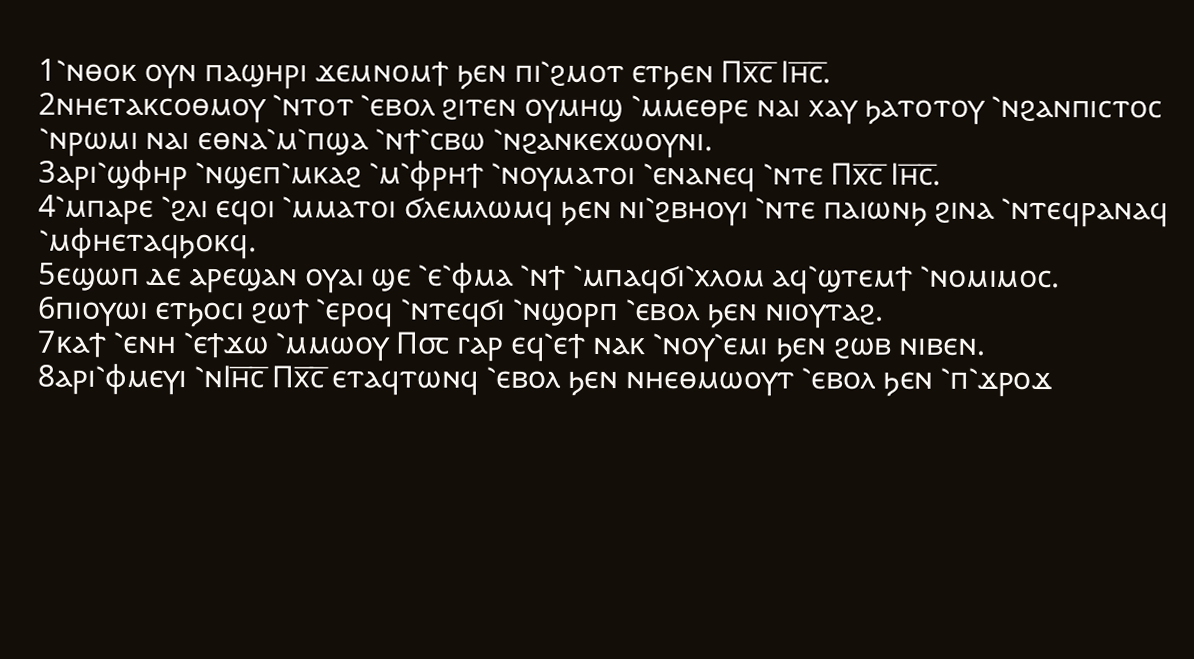1⳿ⲛⲑⲟⲕ ⲟⲩⲛ ⲡⲁϣⲏⲣⲓ ϫⲉⲙⲛⲟⲙϯ ϧⲉⲛ ⲡⲓ⳿ϩⲙⲟⲧ ⲉⲧϧⲉⲛ Ⲡⲭ̅ⲥ̅ Ⲓⲏ̅ⲥ̅.
2ⲛⲏⲉⲧⲁⲕⲥⲟⲑⲙⲟⲩ ⳿ⲛⲧⲟⲧ ⳿ⲉⲃⲟⲗ ϩⲓⲧⲉⲛ ⲟⲩⲙⲏϣ ⳿ⲙⲙⲉⲑⲣⲉ ⲛⲁⲓ ⲭⲁⲩ ϧⲁⲧⲟⲧⲟⲩ ⳿ⲛϩⲁⲛⲡⲓⲥⲧⲟⲥ ⳿ⲛⲣⲱⲙⲓ ⲛⲁⲓ ⲉⲑⲛⲁ⳿ⲙ⳿ⲡϣⲁ ⳿ⲛϯ⳿ⲥⲃⲱ ⳿ⲛϩⲁⲛⲕⲉⲭⲱⲟⲩⲛⲓ.
3ⲁⲣⲓ⳿ϣⲫⲏⲣ ⳿ⲛϣⲉⲡ⳿ⲙⲕⲁϩ ⳿ⲙ⳿ⲫⲣⲏϯ ⳿ⲛⲟⲩⲙⲁⲧⲟⲓ ⳿ⲉⲛⲁⲛⲉϥ ⳿ⲛⲧⲉ Ⲡⲭ̅ⲥ̅ Ⲓⲏ̅ⲥ̅.
4⳿ⲙⲡⲁⲣⲉ ⳿ϩⲗⲓ ⲉϥⲟⲓ ⳿ⲙⲙⲁⲧⲟⲓ ϭⲗⲉⲙⲗⲱⲙϥ ϧⲉⲛ ⲛⲓ⳿ϩⲃⲏⲟⲩⲓ ⳿ⲛⲧⲉ ⲡⲁⲓⲱⲛϧ ϩⲓⲛⲁ ⳿ⲛⲧⲉϥⲣⲁⲛⲁϥ ⳿ⲙⲫⲏⲉⲧⲁϥϧⲟⲕϥ.
5ⲉϣⲱⲡ ⲇⲉ ⲁⲣⲉϣⲁⲛ ⲟⲩⲁⲓ ϣⲉ ⳿ⲉ⳿ⲫⲙⲁ ⳿ⲛϯ ⳿ⲙⲡⲁϥϭⲓ⳿ⲭⲗⲟⲙ ⲁϥ⳿ϣⲧⲉⲙϯ ⳿ⲛⲟⲙⲓⲙⲟⲥ.
6ⲡⲓⲟⲩⲱⲓ ⲉⲧϧⲟⲥⲓ ϩⲱϯ ⳿ⲉⲣⲟϥ ⳿ⲛⲧⲉϥϭⲓ ⳿ⲛϣⲟⲣⲡ ⳿ⲉⲃⲟⲗ ϧⲉⲛ ⲛⲓⲟⲩⲧⲁϩ.
7ⲕⲁϯ ⳿ⲉⲛⲏ ⳿ⲉϯϫⲱ ⳿ⲙⲙⲱⲟⲩ Ⲡ⳪ ⲅⲁⲣ ⲉϥ⳿ⲉϯ ⲛⲁⲕ ⳿ⲛⲟⲩ⳿ⲉⲙⲓ ϧⲉⲛ ϩⲱⲃ ⲛⲓⲃⲉⲛ.
8ⲁⲣⲓ⳿ⲫⲙⲉⲩⲓ ⳿ⲛⲒⲏ̅ⲥ̅ Ⲡⲭ̅ⲥ̅ ⲉⲧⲁϥⲧⲱⲛϥ ⳿ⲉⲃⲟⲗ ϧⲉⲛ ⲛⲏⲉⲑⲙⲱⲟⲩⲧ ⳿ⲉⲃⲟⲗ ϧⲉⲛ ⳿ⲡ⳿ϫⲣⲟϫ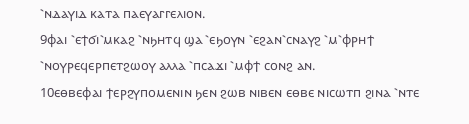⳿ⲛⲇⲁⲩⲓⲇ ⲕⲁⲧⲁ ⲡⲁⲉⲩⲁⲅⲅⲉⲗⲓⲟⲛ.
9ⲫⲁⲓ ⳿ⲉϯϭⲓ⳿ⲙⲕⲁϩ ⳿ⲛϧⲏⲧϥ ϣⲁ ⳿ⲉϧⲟⲩⲛ ⳿ⲉϩⲁⲛ⳿ⲥⲛⲁⲩϩ ⳿ⲙ⳿ⲫⲣⲏϯ ⳿ⲛⲟⲩⲣⲉϥⲉⲣⲡⲉⲧϩⲱⲟⲩ ⲁⲗⲗⲁ ⳿ⲡⲥⲁϫⲓ ⳿ⲙⲫϯ ⲥⲟⲛϩ ⲁⲛ.
10ⲉⲑⲃⲉⲫⲁⲓ ϯⲉⲣϩⲩⲡⲟⲙⲉⲛⲓⲛ ϧⲉⲛ ϩⲱⲃ ⲛⲓⲃⲉⲛ ⲉⲑⲃⲉ ⲛⲓⲥⲱⲧⲡ ϩⲓⲛⲁ ⳿ⲛⲧⲉ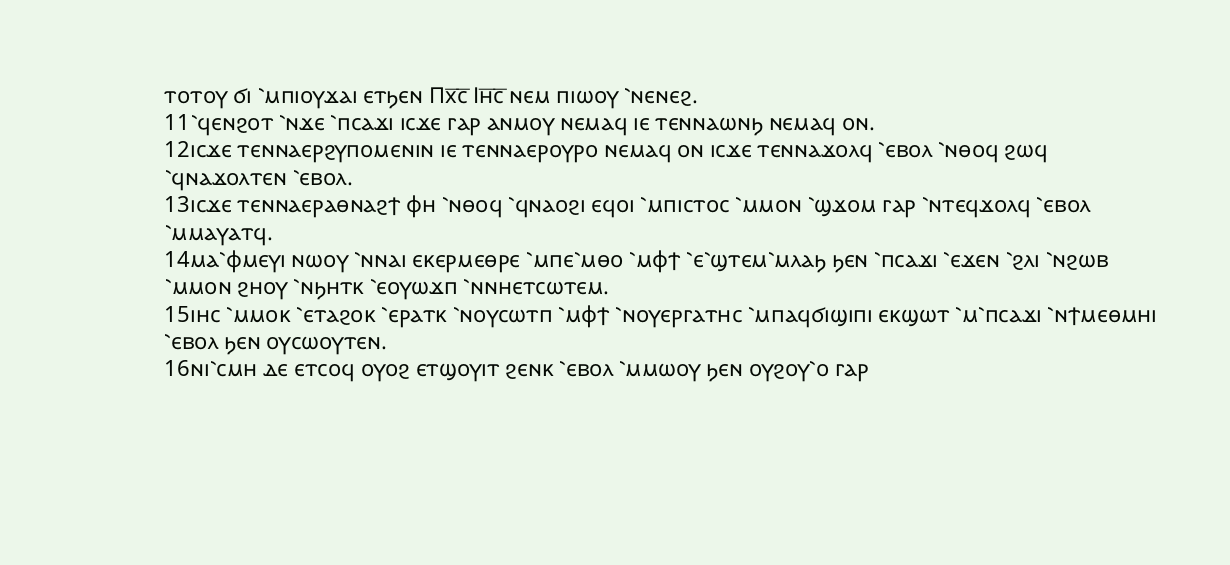ⲧⲟⲧⲟⲩ ϭⲓ ⳿ⲙⲡⲓⲟⲩϫⲁⲓ ⲉⲧϧⲉⲛ Ⲡⲭ̅ⲥ̅ Ⲓⲏ̅ⲥ̅ ⲛⲉⲙ ⲡⲓⲱⲟⲩ ⳿ⲛⲉⲛⲉϩ.
11⳿ϥⲉⲛϩⲟⲧ ⳿ⲛϫⲉ ⳿ⲡⲥⲁϫⲓ ⲓⲥϫⲉ ⲅⲁⲣ ⲁⲛⲙⲟⲩ ⲛⲉⲙⲁϥ ⲓⲉ ⲧⲉⲛⲛⲁⲱⲛϧ ⲛⲉⲙⲁϥ ⲟⲛ.
12ⲓⲥϫⲉ ⲧⲉⲛⲛⲁⲉⲣϩⲩⲡⲟⲙⲉⲛⲓⲛ ⲓⲉ ⲧⲉⲛⲛⲁⲉⲣⲟⲩⲣⲟ ⲛⲉⲙⲁϥ ⲟⲛ ⲓⲥϫⲉ ⲧⲉⲛⲛⲁϫⲟⲗϥ ⳿ⲉⲃⲟⲗ ⳿ⲛⲑⲟϥ ϩⲱϥ ⳿ϥⲛⲁϫⲟⲗⲧⲉⲛ ⳿ⲉⲃⲟⲗ.
13ⲓⲥϫⲉ ⲧⲉⲛⲛⲁⲉⲣⲁⲑⲛⲁϩϯ ⲫⲏ ⳿ⲛⲑⲟϥ ⳿ϥⲛⲁⲟϩⲓ ⲉϥⲟⲓ ⳿ⲙⲡⲓⲥⲧⲟⲥ ⳿ⲙⲙⲟⲛ ⳿ϣϫⲟⲙ ⲅⲁⲣ ⳿ⲛⲧⲉϥϫⲟⲗϥ ⳿ⲉⲃⲟⲗ ⳿ⲙⲙⲁⲩⲁⲧϥ.
14ⲙⲁ⳿ⲫⲙⲉⲩⲓ ⲛⲱⲟⲩ ⳿ⲛⲛⲁⲓ ⲉⲕⲉⲣⲙⲉⲑⲣⲉ ⳿ⲙⲡⲉ⳿ⲙⲑⲟ ⳿ⲙⲫϯ ⳿ⲉ⳿ϣⲧⲉⲙ⳿ⲙⲗⲁϧ ϧⲉⲛ ⳿ⲡⲥⲁϫⲓ ⳿ⲉϫⲉⲛ ⳿ϩⲗⲓ ⳿ⲛϩⲱⲃ ⳿ⲙⲙⲟⲛ ϩⲏⲟⲩ ⳿ⲛϧⲏⲧⲕ ⳿ⲉⲟⲩⲱϫⲡ ⳿ⲛⲛⲏⲉⲧⲥⲱⲧⲉⲙ.
15ⲓⲏⲥ ⳿ⲙⲙⲟⲕ ⳿ⲉⲧⲁϩⲟⲕ ⳿ⲉⲣⲁⲧⲕ ⳿ⲛⲟⲩⲥⲱⲧⲡ ⳿ⲙⲫϯ ⳿ⲛⲟⲩⲉⲣⲅⲁⲧⲏⲥ ⳿ⲙⲡⲁϥϭⲓϣⲓⲡⲓ ⲉⲕϣⲱⲧ ⳿ⲙ⳿ⲡⲥⲁϫⲓ ⳿ⲛϯⲙⲉⲑⲙⲏⲓ ⳿ⲉⲃⲟⲗ ϧⲉⲛ ⲟⲩⲥⲱⲟⲩⲧⲉⲛ.
16ⲛⲓ⳿ⲥⲙⲏ ⲇⲉ ⲉⲧⲥⲟϥ ⲟⲩⲟϩ ⲉⲧϣⲟⲩⲓⲧ ϩⲉⲛⲕ ⳿ⲉⲃⲟⲗ ⳿ⲙⲙⲱⲟⲩ ϧⲉⲛ ⲟⲩϩⲟⲩ⳿ⲟ ⲅⲁⲣ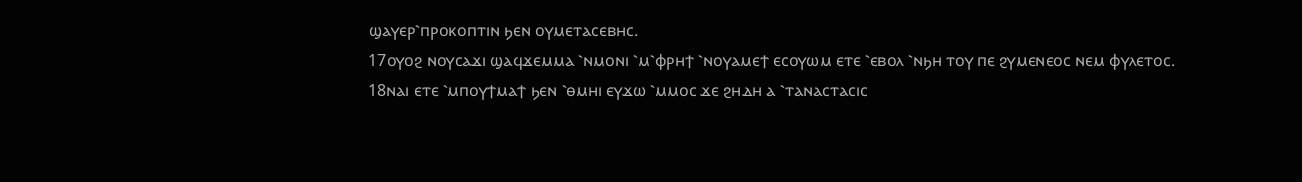ϣⲁⲩⲉⲣ⳿ⲡⲣⲟⲕⲟⲡⲧⲓⲛ ϧⲉⲛ ⲟⲩⲙⲉⲧⲁⲥⲉⲃⲏⲥ.
17ⲟⲩⲟϩ ⲛⲟⲩⲥⲁϫⲓ ϣⲁϥϫⲉⲙⲙⲁ ⳿ⲛⲙⲟⲛⲓ ⳿ⲙ⳿ⲫⲣⲏϯ ⳿ⲛⲟⲩⲁⲙⲉϯ ⲉⲥⲟⲩⲱⲙ ⲉⲧⲉ ⳿ⲉⲃⲟⲗ ⳿ⲛϧⲏ ⲧⲟⲩ ⲡⲉ ϩⲩⲙⲉⲛⲉⲟⲥ ⲛⲉⲙ ⲫⲩⲗⲉⲧⲟⲥ.
18ⲛⲁⲓ ⲉⲧⲉ ⳿ⲙⲡⲟⲩϯⲙⲁϯ ϧⲉⲛ ⳿ⲑⲙⲏⲓ ⲉⲩϫⲱ ⳿ⲙⲙⲟⲥ ϫⲉ ϩⲏⲇⲏ ⲁ ⳿ⲧⲁⲛⲁⲥⲧⲁⲥⲓⲥ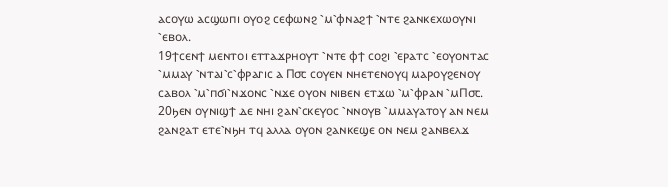ⲁⲥⲟⲩⲱ ⲁⲥϣⲱⲡⲓ ⲟⲩⲟϩ ⲥⲉⲫⲱⲛϩ ⳿ⲙ⳿ⲫⲛⲁϩϯ ⳿ⲛⲧⲉ ϩⲁⲛⲕⲉⲭⲱⲟⲩⲛⲓ ⳿ⲉⲃⲟⲗ.
19ϯⲥⲉⲛϯ ⲙⲉⲛⲧⲟⲓ ⲉⲧⲧⲁϫⲣⲏⲟⲩⲧ ⳿ⲛⲧⲉ ⲫϯ ⲥⲟϩⲓ ⳿ⲉⲣⲁⲧⲥ ⳿ⲉⲟⲩⲟⲛⲧⲁⲥ ⳿ⲙⲙⲁⲩ ⳿ⲛⲧⲁⲓ⳿ⲥ⳿ⲫⲣⲁⲅⲓⲥ ⲁ Ⲡ⳪ ⲥⲟⲩⲉⲛ ⲛⲏⲉⲧⲉⲛⲟⲩϥ ⲙⲁⲣⲟⲩϩⲉⲛⲟⲩ ⲥⲁⲃⲟⲗ ⳿ⲙ⳿ⲡϭⲓ⳿ⲛϫⲟⲛⲥ ⳿ⲛϫⲉ ⲟⲩⲟⲛ ⲛⲓⲃⲉⲛ ⲉⲧϫⲱ ⳿ⲙ⳿ⲫⲣⲁⲛ ⳿ⲙⲠ⳪.
20ϧⲉⲛ ⲟⲩⲛⲓϣϯ ⲇⲉ ⲛⲏⲓ ϩⲁⲛ⳿ⲥⲕⲉⲩⲟⲥ ⳿ⲛⲛⲟⲩⲃ ⳿ⲙⲙⲁⲩⲁⲧⲟⲩ ⲁⲛ ⲛⲉⲙ ϩⲁⲛϩⲁⲧ ⲉⲧⲉ⳿ⲛϧⲏ ⲧϥ ⲁⲗⲗⲁ ⲟⲩⲟⲛ ϩⲁⲛⲕⲉϣⲉ ⲟⲛ ⲛⲉⲙ ϩⲁⲛⲃⲉⲗϫ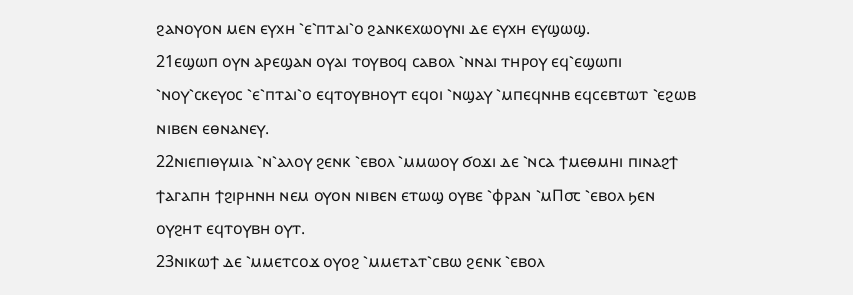ϩⲁⲛⲟⲩⲟⲛ ⲙⲉⲛ ⲉⲩⲭⲏ ⳿ⲉ⳿ⲡⲧⲁⲓ⳿ⲟ ϩⲁⲛⲕⲉⲭⲱⲟⲩⲛⲓ ⲇⲉ ⲉⲩⲭⲏ ⲉⲩϣⲱϣ.
21ⲉϣⲱⲡ ⲟⲩⲛ ⲁⲣⲉϣⲁⲛ ⲟⲩⲁⲓ ⲧⲟⲩⲃⲟϥ ⲥⲁⲃⲟⲗ ⳿ⲛⲛⲁⲓ ⲧⲏⲣⲟⲩ ⲉϥ⳿ⲉϣⲱⲡⲓ ⳿ⲛⲟⲩ⳿ⲥⲕⲉⲩⲟⲥ ⳿ⲉ⳿ⲡⲧⲁⲓ⳿ⲟ ⲉϥⲧⲟⲩⲃⲏⲟⲩⲧ ⲉϥⲟⲓ ⳿ⲛϣⲁⲩ ⳿ⲙⲡⲉϥⲛⲏⲃ ⲉϥⲥⲉⲃⲧⲱⲧ ⳿ⲉϩⲱⲃ ⲛⲓⲃⲉⲛ ⲉⲑⲛⲁⲛⲉⲩ.
22ⲛⲓⲉⲡⲓⲑⲩⲙⲓⲁ ⳿ⲛ⳿ⲁⲗⲟⲩ ϩⲉⲛⲕ ⳿ⲉⲃⲟⲗ ⳿ⲙⲙⲱⲟⲩ ϭⲟϫⲓ ⲇⲉ ⳿ⲛⲥⲁ ϯⲙⲉⲑⲙⲏⲓ ⲡⲓⲛⲁϩϯ ϯⲁⲅⲁⲡⲏ ϯϩⲓⲣⲏⲛⲏ ⲛⲉⲙ ⲟⲩⲟⲛ ⲛⲓⲃⲉⲛ ⲉⲧⲱϣ ⲟⲩⲃⲉ ⳿ⲫⲣⲁⲛ ⳿ⲙⲠ⳪ ⳿ⲉⲃⲟⲗ ϧⲉⲛ ⲟⲩϩⲏⲧ ⲉϥⲧⲟⲩⲃⲏ ⲟⲩⲧ.
23ⲛⲓⲕⲱϯ ⲇⲉ ⳿ⲙⲙⲉⲧⲥⲟϫ ⲟⲩⲟϩ ⳿ⲙⲙⲉⲧⲁⲧ⳿ⲥⲃⲱ ϩⲉⲛⲕ ⳿ⲉⲃⲟⲗ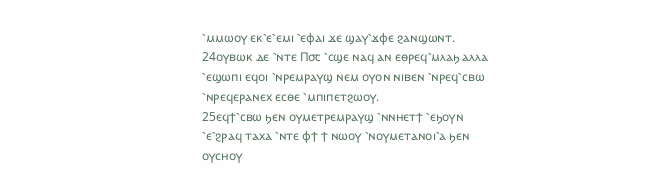⳿ⲙⲙⲱⲟⲩ ⲉⲕ⳿ⲉ⳿ⲉⲙⲓ ⳿ⲉⲫⲁⲓ ϫⲉ ϣⲁⲩ⳿ϫⲫⲉ ϩⲁⲛϣⲱⲛⲧ.
24ⲟⲩⲃⲱⲕ ⲇⲉ ⳿ⲛⲧⲉ Ⲡ⳪ ⳿ⲥϣⲉ ⲛⲁϥ ⲁⲛ ⲉⲑⲣⲉϥ⳿ⲙⲗⲁϧ ⲁⲗⲗⲁ ⳿ⲉϣⲱⲡⲓ ⲉϥⲟⲓ ⳿ⲛⲣⲉⲙⲣⲁⲩϣ ⲛⲉⲙ ⲟⲩⲟⲛ ⲛⲓⲃⲉⲛ ⳿ⲛⲣⲉϥ⳿ⲥⲃⲱ ⳿ⲛⲣⲉϥⲉⲣⲁⲛⲉⲭ ⲉⲥⲑⲉ ⳿ⲙⲡⲓⲡⲉⲧϩⲱⲟⲩ.
25ⲉϥϯ⳿ⲥⲃⲱ ϧⲉⲛ ⲟⲩⲙⲉⲧⲣⲉⲙⲣⲁⲩϣ ⳿ⲛⲛⲏⲉⲧϯ ⳿ⲉϧⲟⲩⲛ ⳿ⲉ⳿ϩⲣⲁϥ ⲧⲁⲭⲁ ⳿ⲛⲧⲉ ⲫϯ ϯ ⲛⲱⲟⲩ ⳿ⲛⲟⲩⲙⲉⲧⲁⲛⲟⲓ⳿ⲁ ϧⲉⲛ ⲟⲩⲥⲏⲟⲩ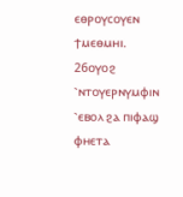ⲉⲑⲣⲟⲩⲥⲟⲩⲉⲛ ϯⲙⲉⲑⲙⲏⲓ.
26ⲟⲩⲟϩ ⳿ⲛⲧⲟⲩⲉⲣⲛⲩⲙⲫⲓⲛ ⳿ⲉⲃⲟⲗ ϩⲁ ⲡⲓⲫⲁϣ ⲫⲏⲉⲧⲁ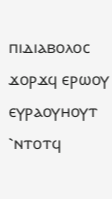ⲡⲓⲇⲓⲁⲃⲟⲗⲟⲥ ϫⲟⲣϫϥ ⲉⲣⲱⲟⲩ ⲉⲩⲣⲁⲟⲩⲏⲟⲩⲧ ⳿ⲛⲧⲟⲧϥ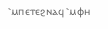⳿ⲙⲡⲉⲧⲉϩⲛⲁϥ ⳿ⲙⲫⲏ